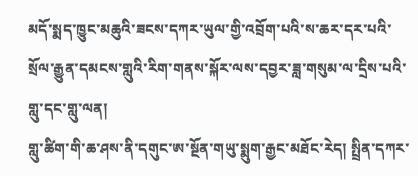མདོ་སྨད་ཁྱུང་མཆུའི་ཟངས་དཀར་ཡུལ་གྱི་འབྲོག་པའི་ས་ཆར་དར་པའི་སྲོལ་རྒྱུན་དམངས་གླུའི་རིག་གནས་སྐོར་ལས་དབྱར་ཟླ་གསུམ་ལ་དྲིས་པའི་གླུ་དང་གླུ་ལན།
གླུ་ཚིག་གི་ཆ་ཤས་ནི་དགུང་ཨ་སྔོན་གཡུ་སྨུག་རྒྱང་མཐོང་རེད། སྤྲིན་དཀར་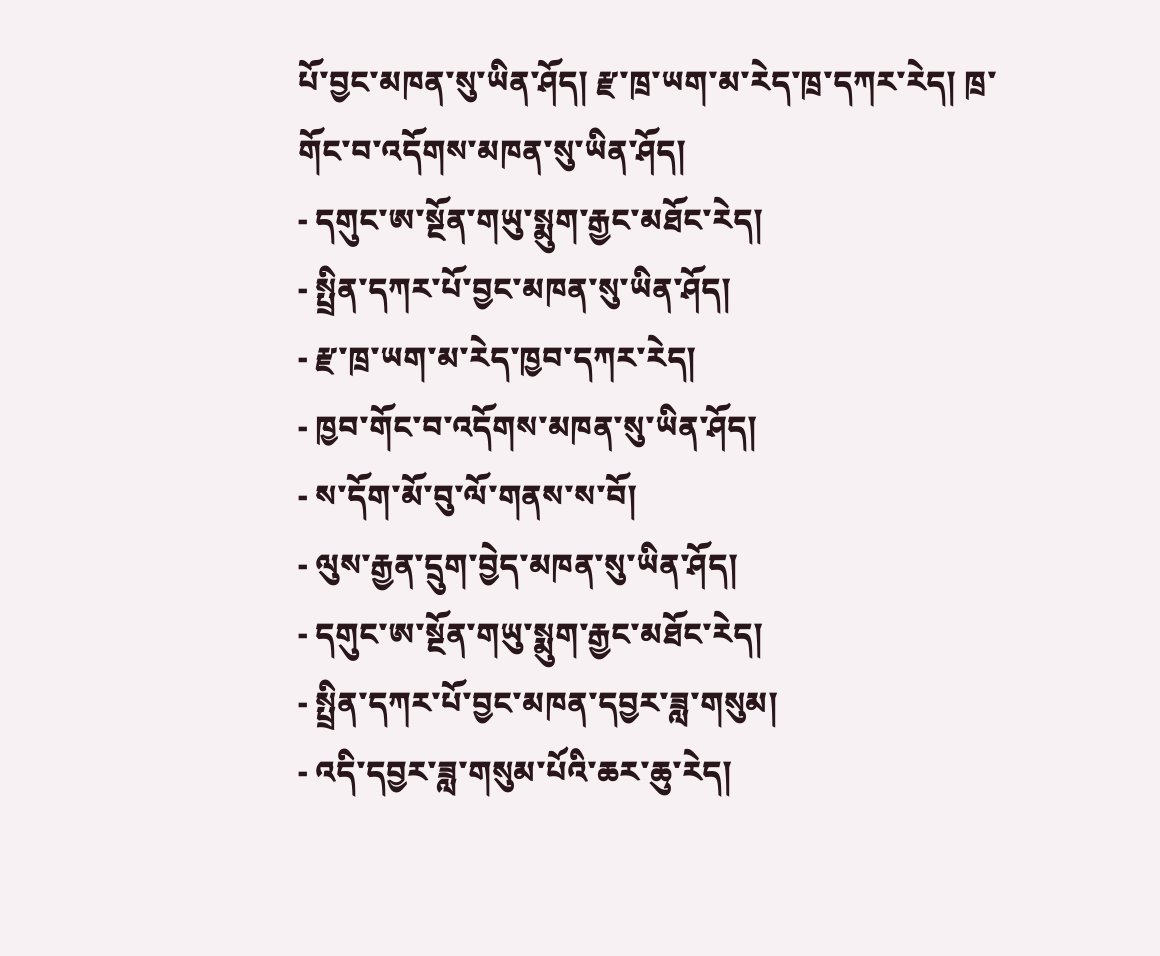པོ་བྱང་མཁན་སུ་ཡིན་ཤོད། རྫ་ཁྲ་ཡག་མ་རེད་ཁྲ་དཀར་རེད། ཁྲ་གོང་བ་འདོགས་མཁན་སུ་ཡིན་ཤོད།
- དགུང་ཨ་སྔོན་གཡུ་སྨུག་རྒྱང་མཐོང་རེད།
- སྤྲིན་དཀར་པོ་བྱང་མཁན་སུ་ཡིན་ཤོད།
- རྫ་ཁྲ་ཡག་མ་རེད་ཁྱབ་དཀར་རེད།
- ཁྱབ་གོང་བ་འདོགས་མཁན་སུ་ཡིན་ཤོད།
- ས་དོག་མོ་བུ་ལོ་གནས་ས་བོ།
- ལུས་རྒྱན་དྲུག་བྱེད་མཁན་སུ་ཡིན་ཤོད།
- དགུང་ཨ་སྔོན་གཡུ་སྨུག་རྒྱང་མཐོང་རེད།
- སྤྲིན་དཀར་པོ་བྱང་མཁན་དབྱར་ཟླ་གསུམ།
- འདི་དབྱར་ཟླ་གསུམ་པོའི་ཆར་ཆུ་རེད།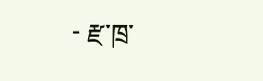- རྫ་ཁྲ་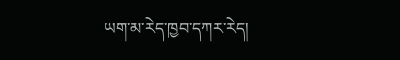ཡག་མ་རེད་ཁྱབ་དཀར་རེད།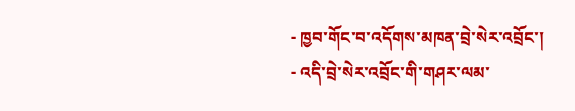- ཁྱབ་གོང་བ་འདོགས་མཁན་བྲེ་སེར་འབྲོང་།
- འདི་བྲེ་སེར་འབྲོང་གི་གཤར་ལམ་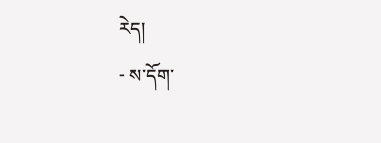རེད།
- ས་དོག་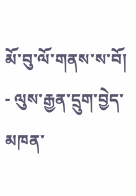མོ་བུ་ལོ་གནས་ས་བོ།
- ལུས་རྒྱན་དྲུག་བྱེད་མཁན་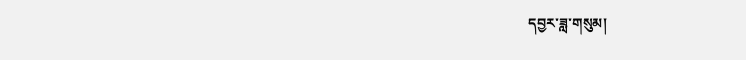དབྱར་ཟླ་གསུམ།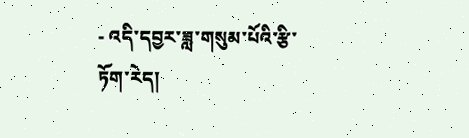- འདི་དབྱར་ཟླ་གསུམ་པོའི་རྩི་ཏོག་རེད།